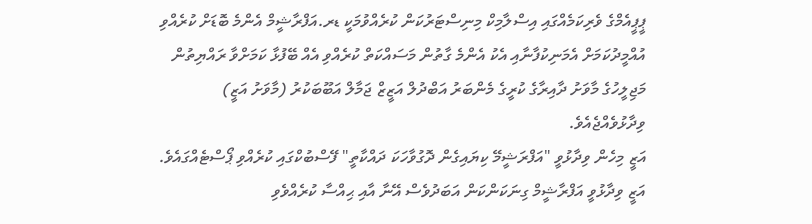ޕީޕީއެމްގެ ވެރިކަމެއްގައި އިސްލާމިކް މިނިސްޓަރުކަން ކުރެއްވުމަކީ ޑރ.އަފްރާޝީމް އެންމެ ބޮޑަށް ކުރެއްވި އުއްމީދުކަމަށް އެމަނިކުފާނާއި އެކު އެންމެ ގާތުން މަސައްކަތް ކުރެއްވި އެއް ބޭފުޅާ ކަމަށްވާ ރައްޔިތުން މަޖިލީހުގެ މާވަށު ދާއިރާގެ ކުރީގެ މެންބަރު އަބްދުލް އަޒީޒް ޖަމާލް އަބޫބަކުރު (މާވަށު އަޒީ) ވިދާޅުވެއްޖެއެވެ.
އަޒީ މިހެން ވިދާޅުވީ "އަފްރަޝީމޭ ކިޔައިގެން ދޮގުވާހަކަ ދައްކާތީ" ފޭސްބުކްގައި ކުރެއްވި ޕޯސްޓެއްގައެވެ. އަޒީ ވިދާޅުވީ އަފްރާޝީމް ގިނަކަންކަން އަބަދުވެސް އޭނާ އާއި ޙިއްސާ ކުރެއްވެވި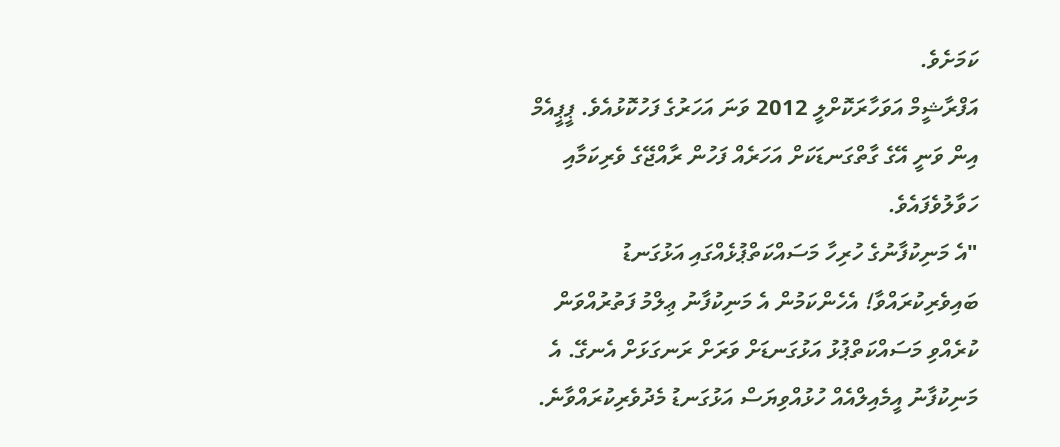ކަމަށެވެ.
އަފްރާޝީމް އަވަހާރަކޮށްލީ 2012 ވަނަ އަހަރުގެ ފަހުކޮޅުއެވެ. ޕީޕީއެމް އިން ވަނީ އޭގެ ގާތްގަނޑަކަށް އަހަރެއް ފަހުން ރާއްޖޭގެ ވެރިކަމާއި ހަވާލުވެފައެވެ.
"އެ މަނިކުފާނުގެ ހުރިހާ މަސައްކަތްޕުޅެއްގައި އަޅުގަނޑު ބައިވެރިކުރައްވާ! އެހެންކަމުން އެ މަނިކުފާނު ޢިލްމު ފަތުރުއްވަން ކުރެއްވި މަސައްކަތްޕުޅު އަޅުގަނޑަށް ވަރަށް ރަނގަޅަށް އެނގޭ. އެ މަނިކުފާނު އީމެއިލްއެއް ހުޅުއްވިޔަސް އަޅުގަނޑު މެދުވެރިކުރައްވާނެ.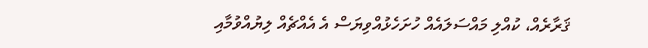ޤަރާރެއް، ކުއްލި މައްސަލައެއް ހުށަހެޅުއްވިޔަސް އެ އެއްޗެއް ލިޔުއްވުމާއި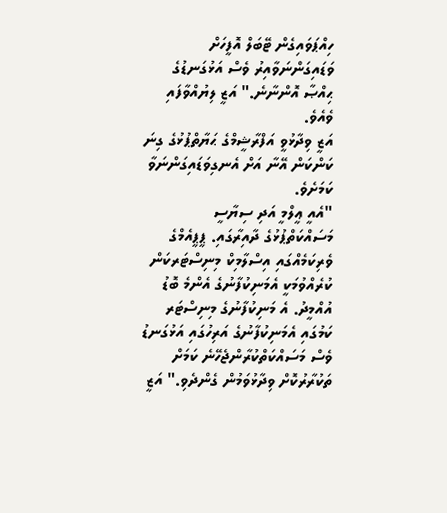ހިއްޕަވައިގެން ޓޭބަލް އޮފީހަށް ވަޑައިގަންނަވާއިރު ވެސް އަޅުގަނޑުގެ ޙިއްޞާ އޮންނާނެ." އަޒީ ލިޔުއްވާފައި ވެއެވެ.
އަޒީ ވިދާޅުވީ އަފްރާޝީމްގެ ޙަޔާތްޕުޅުގެ ގިނަ ކަންކަން އޭނާ އަށް އެނގިވަޑައިގަންނަވާ ކަމަށެވެ.
"އެއީ ޢީލްމީ އަދި ސިޔާސީ މަސައްކަތްޕުޅުގެ ދާއިރާގައި. ޕީޕީއެމްގެ ވެރިކަމެއްގައި އިސްލާމިކް މިނިސްޓަރކަން ކުރެއްވުމަކީ އެމަނިކުފާނުގެ އެންމެ ބޮޑު އުއްމީދު. އެ މަނިކުފާނުގެ މިނިސްޓަރ ކަމުގައި އެމަނިކުފާނުގެ އަރިހުގައި އަޅުގަނޑު ވެސް މަސައްކަތްކުރާންޖެހޭނެ ކަމަށް ތަކުރާރުކޮށް ވިދާޅުވަމުން ގެންދެވި." އަޒީ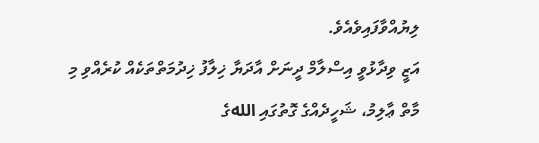ލިޔުއްވާފައިވެއެވެ.
އަޒީ ވިދާޅުވީ އިސްލާމް ދީނަށް އާދަޔާ ޚިލާފު ޚިދުމަތްތަކެއް ކުރެއްވި މި މާތް ޢާލިމު، ޝަހީދެއްގެ ގޮތުގައި اللهގެ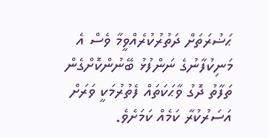ޙަޟުރަތަށް ދަތުރުކުރެއްވީމާ ވެސް އެ މަނިކުފާނުގެ ނަންފުޅު ބޭނުންކޮށްގެން ތަފާތު ދޮގު ވާޙަކަތައް ފެތުރުމަކީ ވަރަށް އަސަރުކުރާ ކަމެއް ކަމަށެވެ.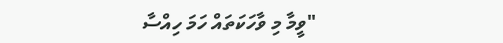"ވީމާ މި ވާހަކަތައް ހަމަ ހިއްސާ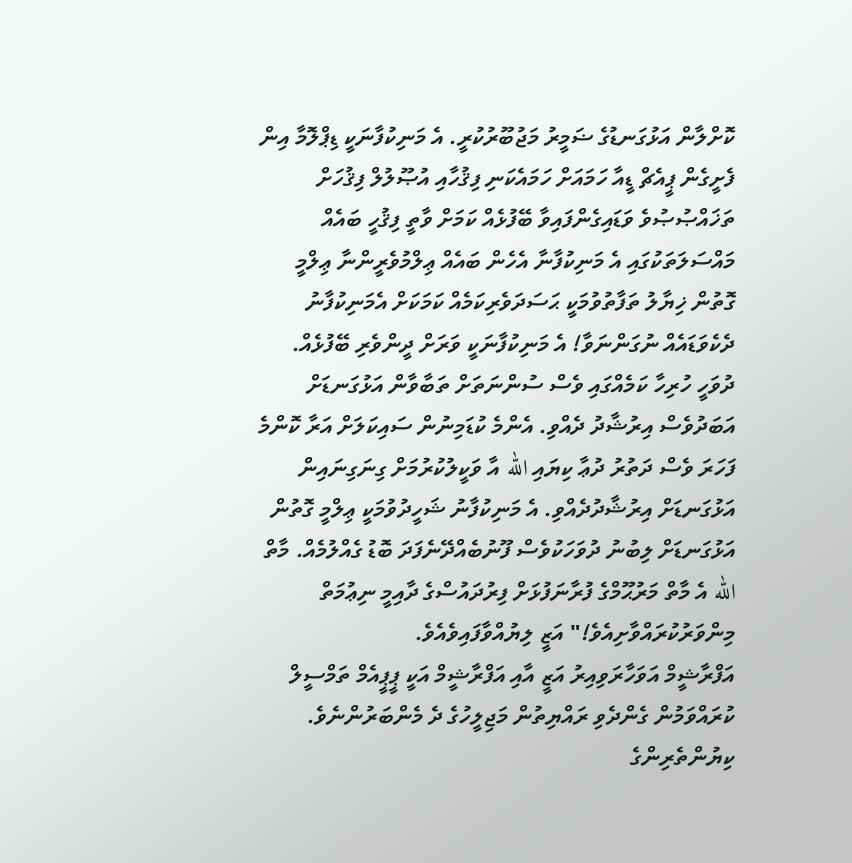ކޮށްލާން އަޅުގަނޑުގެ ޟަމީރު މަޖުބޫރުކުރީ. އެ މަނިކުފާނަކީ ޑިޕްލޮމާ އިން ފެށީގެން ޕީއެޗް ޑީއާ ހަމައަށް ހަމައެކަނި ފިޤުހާއި އުޞޫލުލް ފިޤުހަށް ތަޚައްޞުޞުވެ ވަޑައިގެންފައިވާ ބޭފުޅެއް ކަމަށް ވާތީ ފިޤުހީ ބައެއް މައްސަލަތަކުގައި އެ މަނިކުފާނާ އެހެން ބައެއް ޢިލްމުވެރީންނާ ޢިލްމީ ގޮތުން ޚިޔާލު ތަފާތުވުމަކީ ޙަސަދަވެރިކަމެއް ކަމަކަށް އެމަނިކުފާނު ދެކެވަޑައެއް ނުގަންނަވާ! އެ މަނިކުފާނަކީ ވަރަށް ދީންވެރި ބޭފުޅެއް. ދުވަހީ ހުރިހާ ކަމެއްގައި ވެސް ސުންނަތަށް ތަބާވާން އަޅުގަނޑަށް އަބަދުވެސް އިރުޝާދު ދެއްވި. އެންމެ ކުޑަމިނުން ސައިކަލަށް އަރާ ކޮންމެ ފަހަރަ ވެސް ދަތުރު ދުޢާ ކިޔައި الله އާ ވަކީލުކުރުމަށް ގިނަގިނައިން އަޅުގަނޑަށް އިރުޝާދުދެއްވި. އެ މަނިކުފާނު ޝަހީދުވުމަކީ ޢިލްމީ ގޮތުން އަޅުގަނޑަށް ލިބުނު ދުވަހަކުވެސް ފޫނުބެއްދޭނެފަދަ ބޮޑު ގެއްލުމެއް. މާތް الله އެ މާތް މަރުޙޫމްގެ ފުރާނަފުޅަށް ފިރުދައުސްގެ ދާއިމީ ނިޢުމަތް މިންވަރުކުރައްވާށިއެވެ!" އަޒީ ލިޔުއްވާފައިވެއެވެ.
އަފްރާޝީމް އަވަހާރަވިއިރު އަޒީ އާއި އަފްރާޝީމް އަކީ ޕީޕީއެމް ތަމްސީލް ކުރައްވަމުން ގެންދެވި ރައްޔިތުން މަޖިލީހުގެ ދެ މެންބަރުންނެވެ.
ކިޔުންތެރިންގެ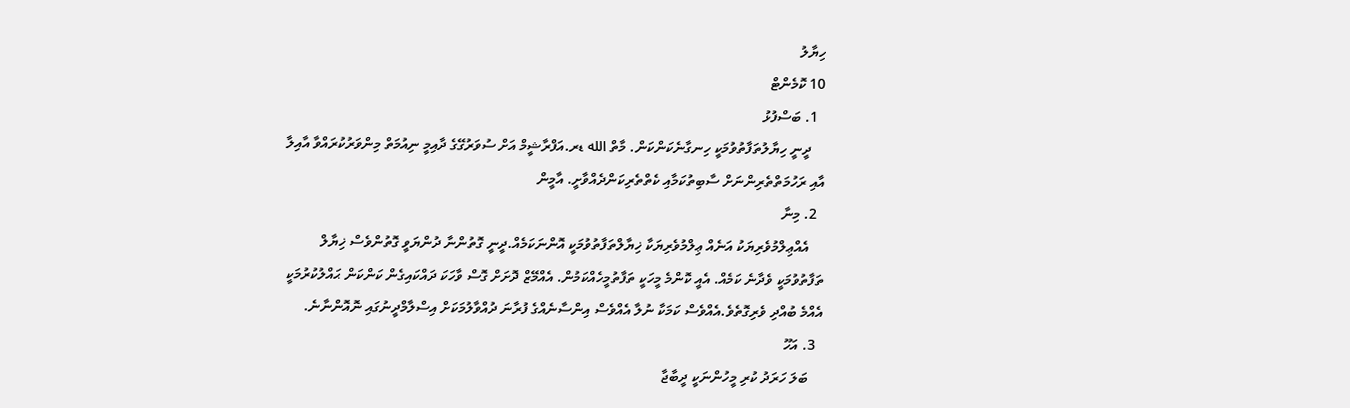ހިޔާލު
10 ކޮމެންޓް
  1. ބަސްފުޅު
    ދީނީ ހިޔާލުތަފާތުވުމަކީ ހިނގާނެކަންކަން. މާތް الله ޑރ.އަފްރާޝީމް އަށް ސުވަރުގޭގެ ދާއިމީ ނިއުމަތް މިންވަރުކުރައްވާ އާއިލާ އާއި ރަހުމަތްތެރިންނަށް ސާބިތުކަމާއި ކެތްތެރިކަންދެއްވާށީ. އާމީން
  2. މިނާ
    އެއްޢިލްމުވެރިޔަކު އަނެއް ޢިލްމުވެރިޔަކާ ޚިޔާލްތަފާތުވުމަކީ އޮންނަކަމެއް.ދީނީ ގޮތުންނާ ދުންޔަވީ ގޮތުންވެސް ޚިޔާލް ތަފާތުވުމަކީ ވެދާނެ ކަމެއް. އެއީ ކޮންމެ މީހަކީ ތަފާތުމީހެއްކަމުން. އެއްމޭޒް ދޮށަށް ގޮސް ވާހަކަ ދައްކައިގެން ކަންކަން ޙައްލުކުރުމަކީ އެއްމެ ބުއްދި ވެރިގޮތެވެ.އެއްވެސް ކަމަކާ ނުލާ އެއްވެސް އިންސާނެއްގެ ފުރާނަ ދުއްވާލުމަކަށް އިސްލާމްދީނުގައި ނޮއޮންނާނެ.
  3. އަހޫ
    ބަލަ ހަރަދު ކުރި މީހުންނަކީ ދީބާޖާ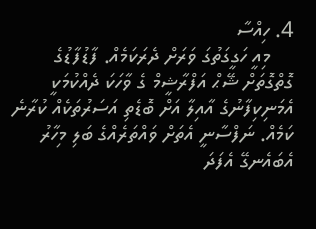4. ހިއްސާ
    މިއީ ހަގީގަތުގަ ވަރަށް ދެރަކަމެއް. ފާޑުފާޑުގެ ގޮތްގޮތަށް ޝޭޙް އަފްރާޝީމް ގެ ވާހަކަ ދެއްކުމަކީ އެމަނިކިފާނުގެ އާއިލާ އަށް ބޮޑެތި އަސަރުތަކެއް ކުރާނެ ކަމެއް. ނަފްސާނީ އެތަށް ވައްތަރެއްގެ ބަލި މިހާރު އެބައެނގޭ އެފަދަ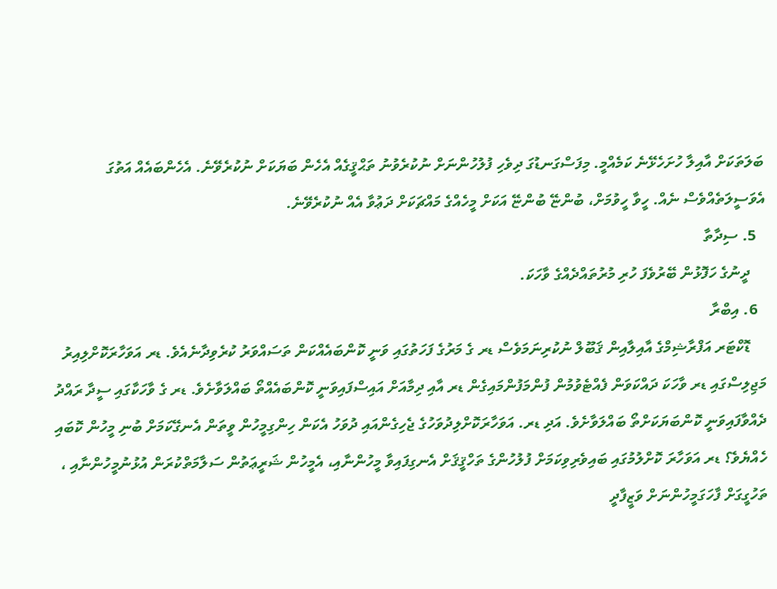ބަލަތަކަށް އާއިލާ ހުށަހެޅޭނެ ކަމެއްމީ. މިފަސްގަނޑުގަ ދިވެހި ފުލުހުންނަށް ނުކުރެވުނު ތަޙްޤީގެއް އެހެން ބަޔަކަށް ނުކުރެވޭނެ. އެހެންބައެއް އަތުގަ އެވަސީލަތެއްވެސް ނެއް. ހީވާ ހީވުމަށް، ބުންޏޭ ބުންޏޭ އަކަށް މީހެއްގެ މައްޗަކަށް ދަޢުވާ އެއް ނުކުރެވޭނެ.
  5. ސިދާތާ
    ދީނުގެ ހަފޮޅުން ބޭރުވެފަ ހުރި މުރުތައްދެއްގެ ވާހަކަ.
  6. އިބްރާ
    ޑޮކްޓަރ އަފްރާޝިމްގެ އާއިލާއިން ޤަބޫލް ނުކުރިނަމަވެސް ޑރ ގެ މަރުގެ ފަހަތުގައި ވަނީ ކޮންބައެއްކަން ތަސައްވަރު ކުރެވިދާނެއެވެ. ޑރ އަވަހާރަކޮށްލިއިރު މަޖިލިސްގައި ޑރ ވާހަކަ ދައްކަވަން ފެއްޓެވުމުން ފުންމަފުންމައިގެން ޑރ އާއި ދިމާއަށް އައިސްފައިވަނީ ކޮންބައެއްތޯ ބައްލަވާށެވެ. ޑރ ގެ ވާހަކާގައި ސީދާ ރައްދު ދެއްވާފައިވަނީ ކޮންބަޔަކަށްތޯ ބައްލަވާށެވެ. އަދި ޑރ. އަވަހާރަކޮށްލިދުވަހުގެ ޖެހިގެންއައި ދުވަހު އެކަން ހިންގިމީހުން ވީތަން އެނގޭކަމަށް ބުނި މީހުން ކޮބައި ހެއްޔެވެ؟ ޑރ އަވަހާރަ ކޮށްލުމުގައި ބައިވެރިވިކަމަށް ފުލުހުންގެ ތަހްޤީޤަށް އެނގިފައިވާ މީހުންނާއި، އެމީހުން ޝަރީޢަތުން ސަލާމަތްކުރަން އުޅުނުމީހުންނާއި ، ތަހުގީގަށް ފާހަގަމީހުންނަށް ވަޒީފާދީ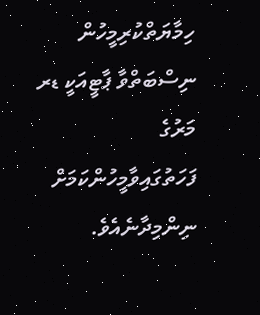ހިމާޔަތްކުރިމީހުން ނިސްބަތްވާ ޕާޓީއަކީ ޑރ މަރުގެ ފަހަތުގައިވާމީހުންކަމަށް ނިންމިދާނެއެވެ.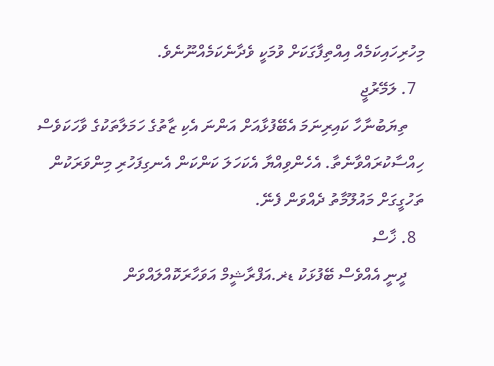މިހުރިހައިކަމެއް އިއްތިފާގަކަށް ވުމަކީ ވެދާނެކަމެއްނޫނެވެ.
  7. ލަމޭރުޖީ
    ތިޔަބުނާހާ ކައިރިނަމަ އެބޭފުޅާއަށް އަންނަ އެކި ޒާތުގެ ހަމަލާތަކުގެ ވާހަކަވެސް ހިއްސާކުރައްވާނެތާ. އެހެންވިއްޔާ އެކަހަލަ ކަންކަން އެނގިފަހުރި މިންވަރަކުން ތަހުގީގަށް މައުލޫމާތު ދެއްވަން ފެނޭ.
  8. ޚާސް
    ދީނީ އެއްވެސް ބޭފުޅަކު ޑޜ.އަފްރާޝީމް އަވަހާރަކޮއްލައްވަން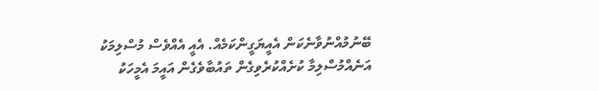ބޭނުމުއްނުވާނެކަން އެއީޔަގީންކަމެއް. އެއީ އެއްވެސް މުސްލިމަކު އަނެއްމުސްލިމާ ކުށެއްކުރެވިގެން ތައުބާވެގެން އައީމަ އެމީހަކު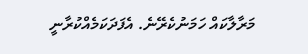މަރާލާކައް ހަމަނުކެރޭނެ. އެފަދަކަމެއްކުރާނީ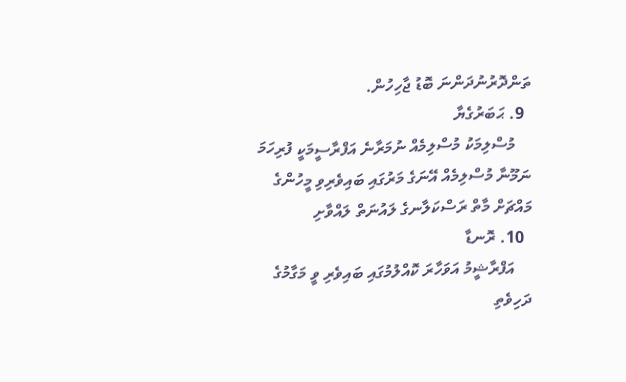ތަންދޮރުނުދަންނަ ބޮޑު ޖާހިހުން.
  9. ޙަބަރުގެޔާ
    މުސްލިމަކު މުސްލިމެއް ނުމަރާނެ އަފްރާސީމަކީ ފުރިހަމަ ނަމޫނާ މުސްލިމެއް އޭނަގެ މަރުގައި ބައިވެރިވި މީހުންގެ މައްޗަށް މާތް ރަސްކަލާނގެ ލައުނަތް ލައްވާށި
  10. ރޮނޑާ
    އަފްރާޝީމު އަވަހާރަ ކޮއްލުމުގައި ބައިވެރި ވީ މަގާމުގެ ދަހިވެތި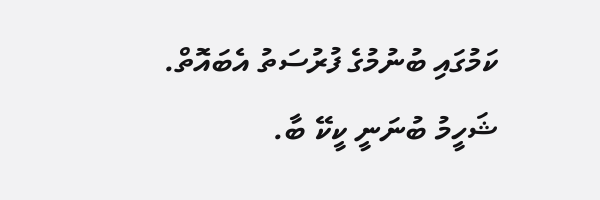ކަމުގައި ބުނުމުގެ ފުރުސަތު އެބައޮތް. ޝަހީމު ބުނަނީ ކީކޭ ބާ.